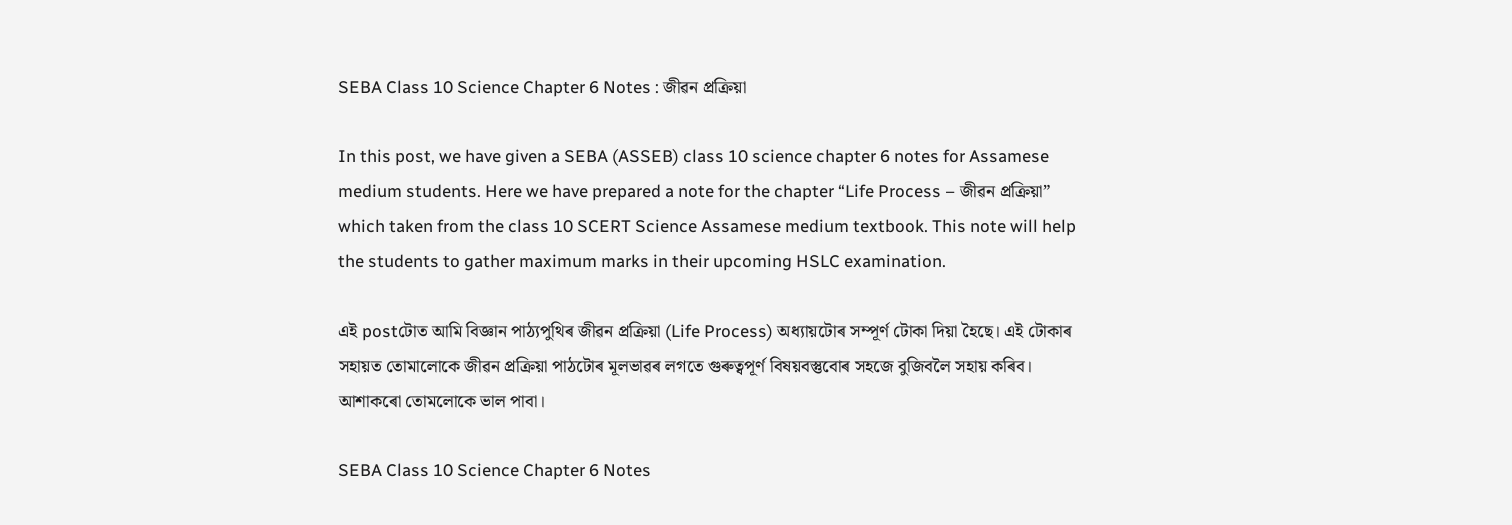SEBA Class 10 Science Chapter 6 Notes : জীৱন প্রক্রিয়া

In this post, we have given a SEBA (ASSEB) class 10 science chapter 6 notes for Assamese medium students. Here we have prepared a note for the chapter “Life Process – জীৱন প্রক্রিয়া” which taken from the class 10 SCERT Science Assamese medium textbook. This note will help the students to gather maximum marks in their upcoming HSLC examination.

এই postটোত আমি বিজ্ঞান পাঠ্যপুথিৰ জীৱন প্ৰক্ৰিয়া (Life Process) অধ্যায়টোৰ সম্পূৰ্ণ টোকা দিয়া হৈছে। এই টোকাৰ সহায়ত তোমালোকে জীৱন প্ৰক্ৰিয়া পাঠটোৰ মূলভাৱৰ লগতে গুৰুত্বপূৰ্ণ বিষয়বস্তুবোৰ সহজে বুজিবলৈ সহায় কৰিব। আশাকৰো তোমলোকে ভাল পাবা।

SEBA Class 10 Science Chapter 6 Notes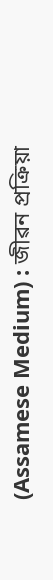(Assamese Medium) : জীৱন প্ৰক্ৰিয়া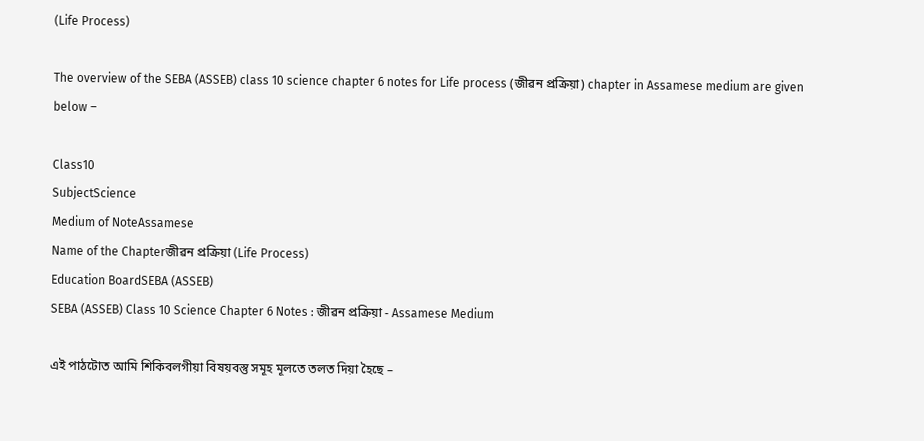(Life Process)

The overview of the SEBA (ASSEB) class 10 science chapter 6 notes for Life process (জীৱন প্ৰক্ৰিয়া) chapter in Assamese medium are given below –

Class10
SubjectScience
Medium of NoteAssamese
Name of the Chapterজীৱন প্ৰক্ৰিয়া (Life Process)
Education BoardSEBA (ASSEB)
SEBA (ASSEB) Class 10 Science Chapter 6 Notes : জীৱন প্রক্রিয়া - Assamese Medium

এই পাঠটোত আমি শিকিবলগীয়া বিষয়বস্তু সমূহ মূলতে তলত দিয়া হৈছে –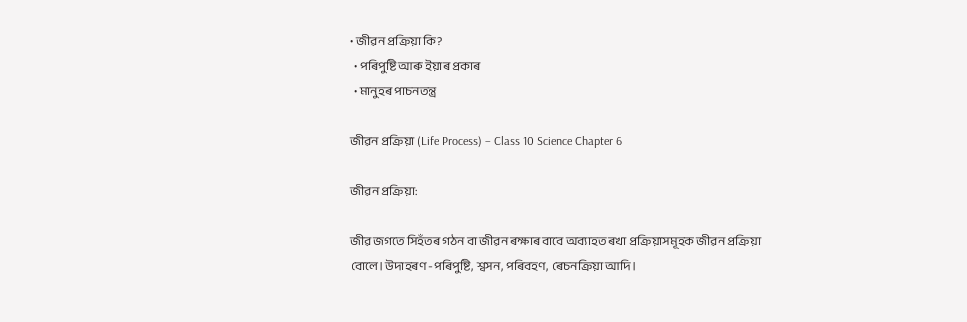• জীৱন প্ৰক্ৰিয়া কি?
  • পৰিপুষ্টি আৰু ইয়াৰ প্ৰকাৰ
  • মানুহৰ পাচনতন্ত্র

জীৱন প্রক্রিয়া (Life Process) – Class 10 Science Chapter 6

জীৱন প্রক্রিয়া:

জীৱ জগতে সিহঁতৰ গঠন বা জীৱন ৰক্ষাৰ বাবে অব্যাহত ৰখা প্ৰক্ৰিয়াসমূহক জীৱন প্ৰক্ৰিয়া বোলে। উদাহৰণ -পৰিপুষ্টি, শ্বসন, পৰিবহণ, ৰেচনক্রিয়া আদি।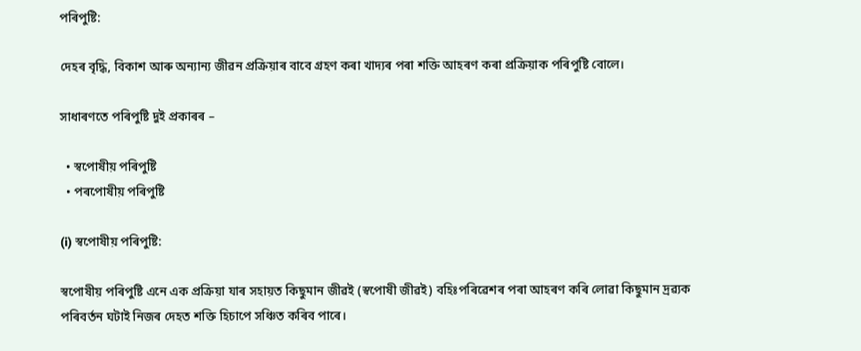পৰিপুষ্টি:

দেহৰ বৃদ্ধি, বিকাশ আৰু অন্যান্য জীৱন প্ৰক্ৰিয়াৰ বাবে গ্ৰহণ কৰা খাদ্যৰ পৰা শক্তি আহৰণ কৰা প্ৰক্ৰিয়াক পৰিপুষ্টি বোলে।

সাধাৰণতে পৰিপুষ্টি দুই প্ৰকাৰৰ –

  • স্বপোষীয় পৰিপুষ্টি
  • পৰপোষীয় পৰিপুষ্টি

(i) স্বপোষীয় পৰিপুষ্টি:

স্বপোষীয় পৰিপুষ্টি এনে এক প্ৰক্ৰিয়া যাৰ সহায়ত কিছুমান জীৱই (স্বপোষী জীৱই) বহিঃপৰিৱেশৰ পৰা আহৰণ কৰি লোৱা কিছুমান দ্ৰৱ্যক পৰিবৰ্তন ঘটাই নিজৰ দেহত শক্তি হিচাপে সঞ্চিত কৰিব পাৰে।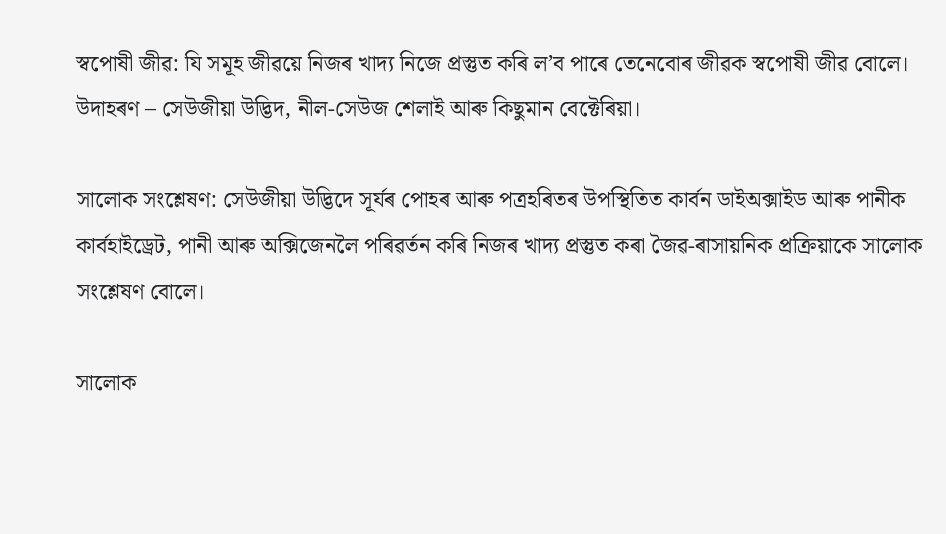স্বপোষী জীৱ: যি সমূহ জীৱয়ে নিজৰ খাদ্য নিজে প্ৰস্তুত কৰি ল’ব পাৰে তেনেবোৰ জীৱক স্বপোষী জীৱ বোলে। উদাহৰণ – সেউজীয়া উদ্ভিদ, নীল-সেউজ শেলাই আৰু কিছুমান বেক্টেৰিয়া।

সালোক সংশ্লেষণ: সেউজীয়া উদ্ভিদে সূৰ্যৰ পোহৰ আৰু পত্ৰহৰিতৰ উপস্থিতিত কাৰ্বন ডাইঅক্সাইড আৰু পানীক কার্বহাইড্রেট, পানী আৰু অক্সিজেনলৈ পৰিৱৰ্তন কৰি নিজৰ খাদ্য প্ৰস্তুত কৰা জৈৱ-ৰাসায়নিক প্রক্রিয়াকে সালোক সংশ্লেষণ বোলে।

সালোক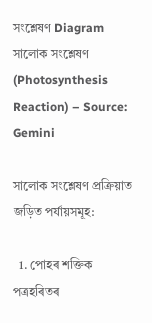সংশ্লেষণ Diagram
সালোক সংশ্লেষণ (Photosynthesis Reaction) – Source: Gemini

সালোক সংশ্লেষণ প্রক্রিয়াত জড়িত পর্যায়সমূহ:

  1. পোহৰ শক্তিক পত্ৰহৰিতৰ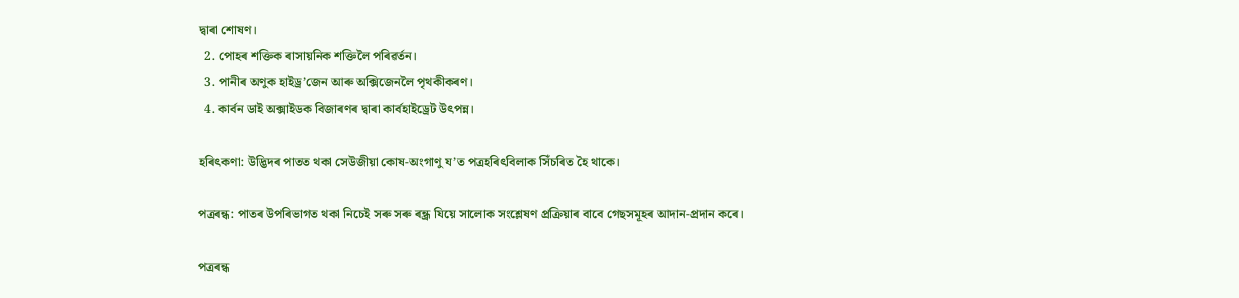দ্বাৰা শোষণ।
  2. পোহৰ শক্তিক ৰাসায়নিক শক্তিলৈ পৰিৱৰ্তন।
  3. পানীৰ অণুক হাইড্ৰ’জেন আৰু অক্সিজেনলৈ পৃথকীকৰণ।
  4. কার্বন ডাই অক্সাইডক বিজাৰণৰ দ্বাৰা কার্বহাইড্রেট উৎপন্ন।

হৰিৎকণা: উদ্ভিদৰ পাতত থকা সেউজীয়া কোষ-অংগাণু য’ত পত্ৰহৰিৎবিলাক সিঁচৰিত হৈ থাকে।

পত্ৰৰন্ধ: পাতৰ উপৰিভাগত থকা নিচেই সৰু সৰু ৰন্ধ্ৰ যিয়ে সালোক সংশ্লেষণ প্ৰক্ৰিয়াৰ বাবে গেছসমূহৰ আদান-প্রদান কৰে।

পত্ৰৰন্ধ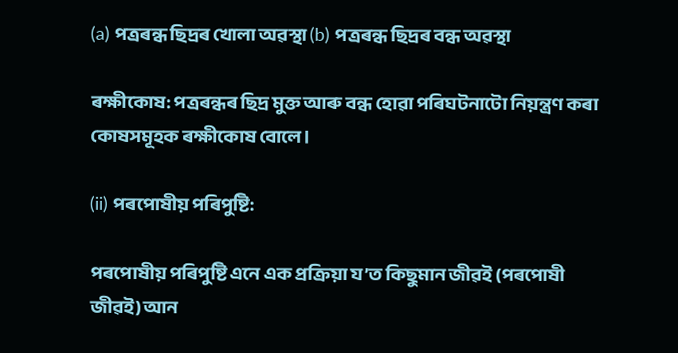(a) পত্ৰৰন্ধ ছিদ্ৰৰ খোলা অৱস্থা (b) পত্ৰৰন্ধ ছিদ্ৰৰ বন্ধ অৱস্থা

ৰক্ষীকোষ: পত্ৰৰন্ধৰ ছিদ্র মুক্ত আৰু বন্ধ হোৱা পৰিঘটনাটো নিয়ন্ত্ৰণ কৰা কোষসমূহক ৰক্ষীকোষ বোলে।

(ii) পৰপোষীয় পৰিপুষ্টি:

পৰপোষীয় পৰিপুষ্টি এনে এক প্রক্রিয়া য’ত কিছুমান জীৱই (পৰপোষী জীৱই) আন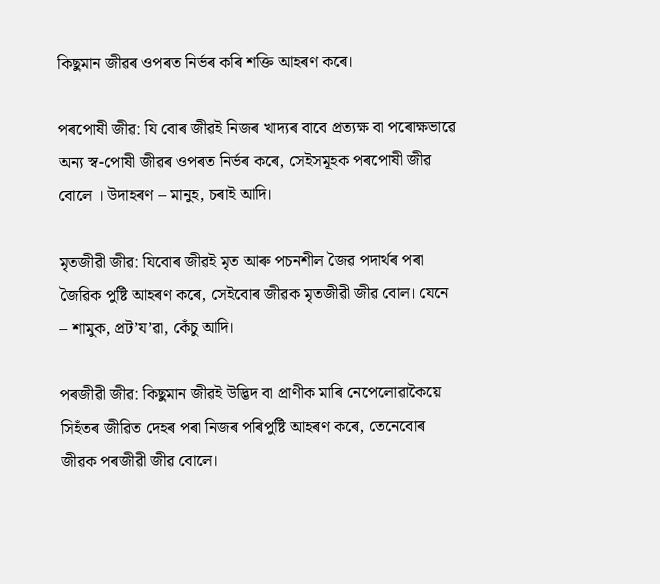কিছুমান জীৱৰ ওপৰত নিৰ্ভৰ কৰি শক্তি আহৰণ কৰে।

পৰপোষী জীৱ: যি বোৰ জীৱই নিজৰ খাদ্যৰ বাবে প্রত্যক্ষ বা পৰোক্ষভাৱে অন্য স্ব-পোষী জীৱৰ ওপৰত নিৰ্ভৰ কৰে, সেইসমূহক পৰপোষী জীৱ বোলে । উদাহৰণ – মানুহ, চৰাই আদি।

মৃতজীৱী জীৱ: যিবোৰ জীৱই মৃত আৰু পচনশীল জৈৱ পদাৰ্থৰ পৰা জৈৱিক পুষ্টি আহৰণ কৰে, সেইবোৰ জীৱক মৃতজীৱী জীৱ বোল। যেনে – শামুক, প্রট’য’ৱা, কেঁচু আদি।

পৰজীৱী জীৱ: কিছুমান জীৱই উদ্ভিদ বা প্রাণীক মাৰি নেপেলোৱাকৈয়ে সিহঁতৰ জীৱিত দেহৰ পৰা নিজৰ পৰিপুষ্টি আহৰণ কৰে, তেনেবোৰ জীৱক পৰজীৱী জীৱ বোলে।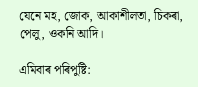যেনে মহ, জোক, আকাশীলতা, চিকৰা, পেলু, ওকনি আদি।

এমিবাৰ পৰিপুষ্টি: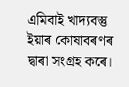এমিবাই খাদ্যবস্তু ইয়াৰ কোষাবৰণৰ দ্বাৰা সংগ্ৰহ কৰে।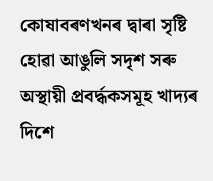কোষাবৰণখনৰ দ্বাৰা সৃষ্টি হোৱা আঙুলি সদৃশ সৰু অস্থায়ী প্রবর্দ্ধকসমূহ খাদ্যৰ দিশে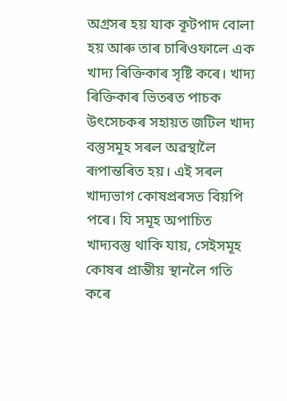অগ্ৰসৰ হয় যাক কূটপাদ বোলা হয় আৰু তাৰ চাৰিওফালে এক খাদ্য ৰিক্তিকাৰ সৃষ্টি কৰে। খাদ্য ৰিক্তিকাৰ ভিতৰত পাচক উৎসেচকৰ সহায়ত জটিল খাদ্য বস্তুসমূহ সৰল অৱস্থালৈ ৰূপান্তৰিত হয়। এই সৰল খাদ্যভাগ কোষপ্ৰৰসত বিয়পি পৰে। যি সমূহ অপাচিত খাদ্যবস্তু থাকি যায়, সেইসমূহ কোষৰ প্ৰান্তীয় স্থানলৈ গতি কৰে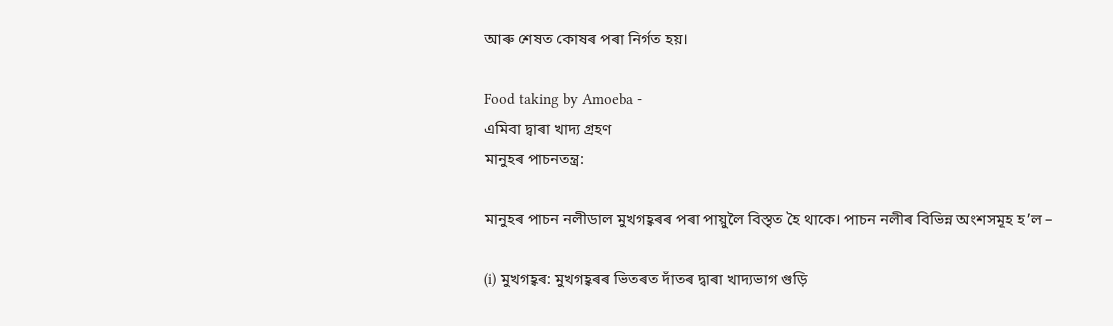আৰু শেষত কোষৰ পৰা নিৰ্গত হয়।

Food taking by Amoeba -
এমিবা দ্বাৰা খাদ্য গ্ৰহণ
মানুহৰ পাচনতন্ত্র:

মানুহৰ পাচন নলীডাল মুখগহ্বৰৰ পৰা পায়ুলৈ বিস্তৃত হৈ থাকে। পাচন নলীৰ বিভিন্ন অংশসমূহ হ’ল –

(i) মুখগহ্বৰ: মুখগহ্বৰৰ ভিতৰত দাঁতৰ দ্বাৰা খাদ্যভাগ গুড়ি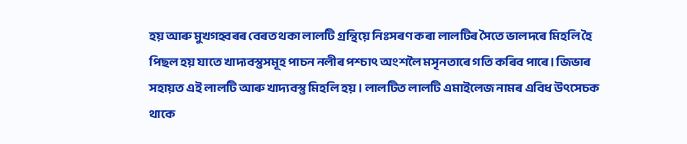হয় আৰু মুখগহ্বৰৰ বেৰত থকা লালটি গ্রন্থিয়ে নিঃসৰণ কৰা লালটিৰ সৈতে ভালদৰে মিহলি হৈ পিছল হয় যাতে খাদ্যবস্তুসমূহ পাচন নলীৰ পশ্চাৎ অংশলৈ মসৃনতাৰে গতি কৰিব পাৰে। জিভাৰ সহায়ত এই লালটি আৰু খাদ্যবস্তু মিহলি হয়। লালটিত লালটি এমাইলেজ নামৰ এবিধ উৎসেচক থাকে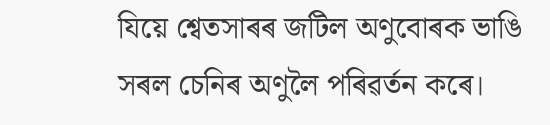যিয়ে শ্বেতসাৰৰ জটিল অণুবোৰক ভাঙি সৰল চেনিৰ অণুলৈ পৰিৱৰ্তন কৰে।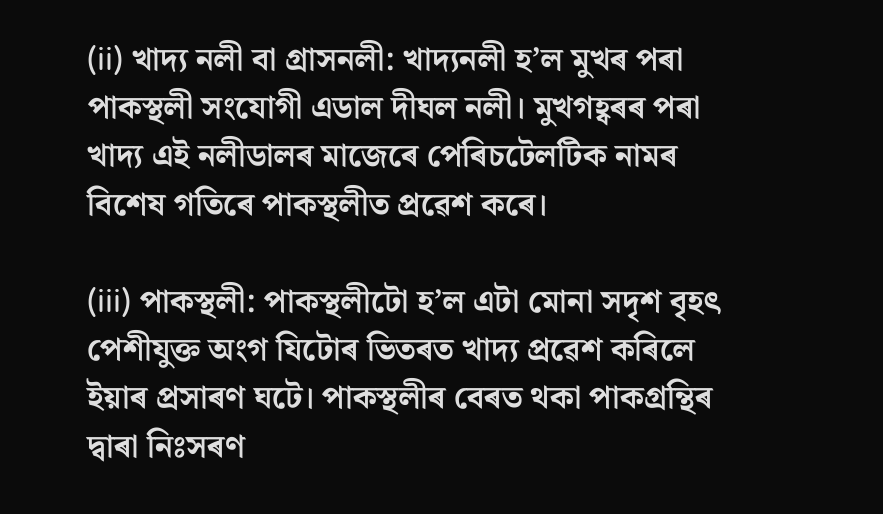(ii) খাদ্য নলী বা গ্রাসনলী: খাদ্যনলী হ’ল মুখৰ পৰা পাকস্থলী সংযোগী এডাল দীঘল নলী। মুখগহ্বৰৰ পৰা খাদ্য এই নলীডালৰ মাজেৰে পেৰিচটেলটিক নামৰ বিশেষ গতিৰে পাকস্থলীত প্ৰৱেশ কৰে।

(iii) পাকস্থলী: পাকস্থলীটো হ’ল এটা মোনা সদৃশ বৃহৎ পেশীযুক্ত অংগ যিটোৰ ভিতৰত খাদ্য প্ৰৱেশ কৰিলে ইয়াৰ প্ৰসাৰণ ঘটে। পাকস্থলীৰ বেৰত থকা পাকগ্ৰন্থিৰ দ্বাৰা নিঃসৰণ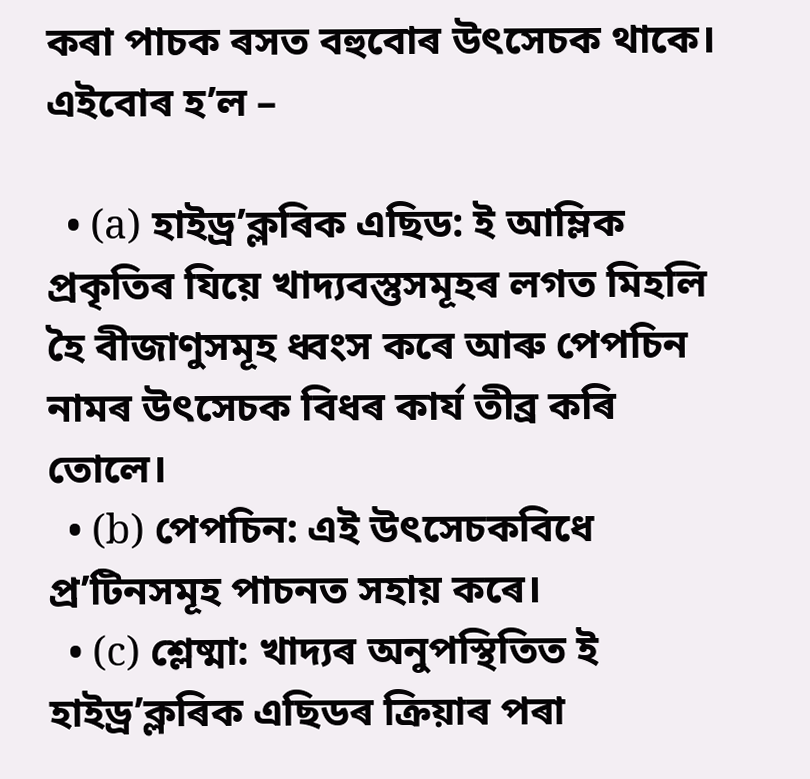কৰা পাচক ৰসত বহুবোৰ উৎসেচক থাকে। এইবোৰ হ’ল –

  • (a) হাইড্ৰ’ক্লৰিক এছিড: ই আম্লিক প্রকৃতিৰ যিয়ে খাদ্যবস্তুসমূহৰ লগত মিহলি হৈ বীজাণুসমূহ ধ্বংস কৰে আৰু পেপচিন নামৰ উৎসেচক বিধৰ কাৰ্য তীব্ৰ কৰি তোলে।
  • (b) পেপচিন: এই উৎসেচকবিধে প্র’টিনসমূহ পাচনত সহায় কৰে।
  • (c) শ্লেষ্মা: খাদ্যৰ অনুপস্থিতিত ই হাইড্ৰ’ক্লৰিক এছিডৰ ক্ৰিয়াৰ পৰা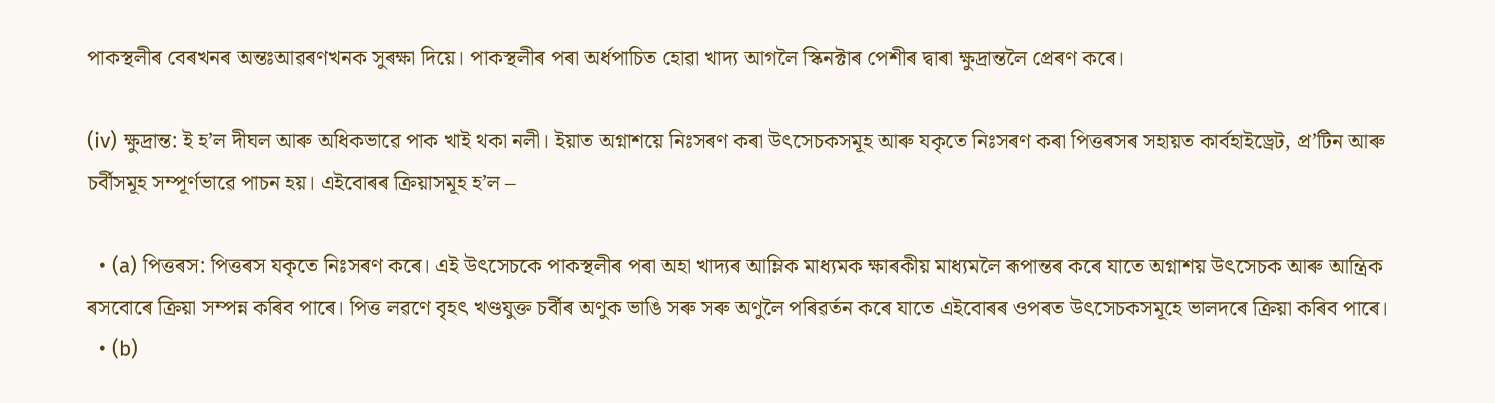পাকস্থলীৰ বেৰখনৰ অন্তঃআৱৰণখনক সুৰক্ষা দিয়ে। পাকস্থলীৰ পৰা অৰ্ধপাচিত হোৱা খাদ্য আগলৈ স্কিনক্টাৰ পেশীৰ দ্বাৰা ক্ষুদ্ৰান্তলৈ প্ৰেৰণ কৰে।

(iv) ক্ষুদ্রান্ত: ই হ’ল দীঘল আৰু অধিকভাৱে পাক খাই থকা নলী। ইয়াত অগ্নাশয়ে নিঃসৰণ কৰা উৎসেচকসমূহ আৰু যকৃতে নিঃসৰণ কৰা পিত্তৰসৰ সহায়ত কার্বহাইড্রেট, প্ৰ’টিন আৰু চৰ্বীসমূহ সম্পূর্ণভাৱে পাচন হয়। এইবোৰৰ ক্ৰিয়াসমূহ হ’ল –

  • (a) পিত্তৰস: পিত্তৰস যকৃতে নিঃসৰণ কৰে। এই উৎসেচকে পাকস্থলীৰ পৰা অহা খাদ্যৰ আম্লিক মাধ্যমক ক্ষাৰকীয় মাধ্যমলৈ ৰূপান্তৰ কৰে যাতে অগ্নাশয় উৎসেচক আৰু আন্ত্ৰিক ৰসবোৰে ক্ৰিয়া সম্পন্ন কৰিব পাৰে। পিত্ত লৱণে বৃহৎ খণ্ডযুক্ত চৰ্বীৰ অণুক ভাঙি সৰু সৰু অণুলৈ পৰিৱৰ্তন কৰে যাতে এইবোৰৰ ওপৰত উৎসেচকসমূহে ভালদৰে ক্ৰিয়া কৰিব পাৰে।
  • (b)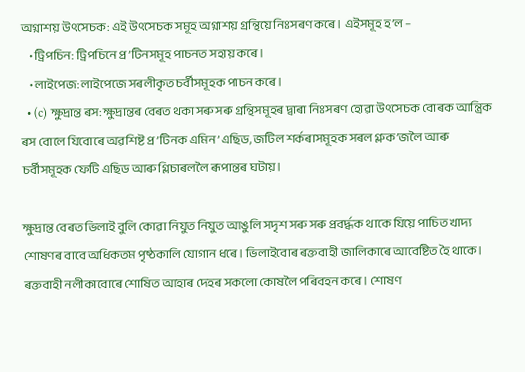অগ্নাশয় উৎসেচক: এই উৎসেচক সমূহ অগ্নাশয় গ্রন্থিয়ে নিঃসৰণ কৰে। এইসমূহ হ’ল –
    • ট্রিপচিন: ট্রিপচিনে প্র’টিনসমূহ পাচনত সহায় কৰে।
    • লাইপেজ: লাইপেজে সৰলীকৃত চৰ্বীসমূহক পাচন কৰে।
  • (c) ক্ষুদ্রান্ত ৰস: ক্ষুদ্ৰান্তৰ বেৰত থকা সৰু সৰু গ্রন্থিসমূহৰ দ্বাৰা নিঃসৰণ হোৱা উৎসেচক বোৰক আন্ত্ৰিক ৰস বোলে যিবোৰে অৱশিষ্ট প্র’টিনক এমিন’এছিড, জটিল শৰ্কৰাসমূহক সৰল গ্লুক’জলৈ আৰু চৰ্বীসমূহক ফেটি এছিড আৰু গ্লিচাৰললৈ ৰূপান্তৰ ঘটায়।

ক্ষুদ্রান্ত বেৰত ভিলাই বুলি কোৱা নিযুত নিযুত আঙুলি সদৃশ সৰু সৰু প্ৰবৰ্দ্ধক থাকে যিয়ে পাচিত খাদ্য শোষণৰ বাবে অধিকতম পৃষ্ঠকালি যোগান ধৰে। ভিলাইবোৰ ৰক্তবাহী জালিকাৰে আবেষ্টিত হৈ থাকে। ৰক্তবাহী নলীকাবোৰে শোষিত আহাৰ দেহৰ সকলো কোষলৈ পৰিবহন কৰে। শোষণ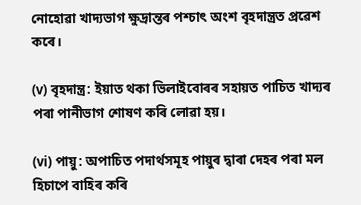নোহোৱা খাদ্যভাগ ক্ষুদ্ৰান্তৰ পশ্চাৎ অংশ বৃহদান্ত্ৰত প্ৰৱেশ কৰে।

(v) বৃহদান্ত্র: ইয়াত থকা ভিলাইবোৰৰ সহায়ত পাচিত খাদ্যৰ পৰা পানীভাগ শোষণ কৰি লোৱা হয়।

(vi) পায়ু: অপাচিত পদাৰ্থসমূহ পায়ুৰ দ্বাৰা দেহৰ পৰা মল হিচাপে বাহিৰ কৰি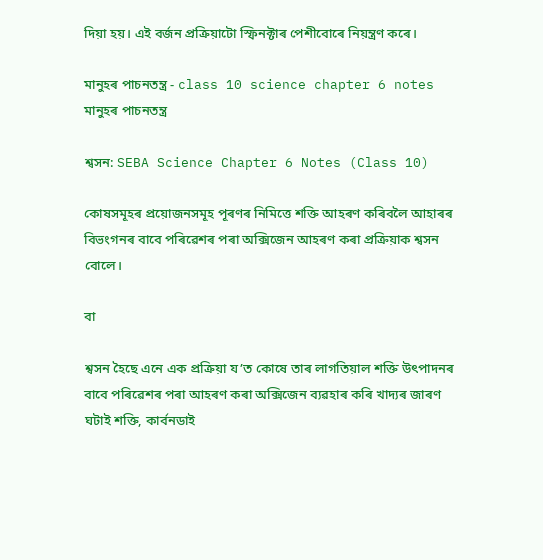দিয়া হয়। এই বর্জন প্রক্রিয়াটো স্ফিনক্টাৰ পেশীবোৰে নিয়ন্ত্ৰণ কৰে।

মানুহৰ পাচনতন্ত্র - class 10 science chapter 6 notes
মানুহৰ পাচনতন্ত্র

শ্বসন: SEBA Science Chapter 6 Notes (Class 10)

কোষসমূহৰ প্ৰয়োজনসমূহ পূৰণৰ নিমিত্তে শক্তি আহৰণ কৰিবলৈ আহাৰৰ বিভংগনৰ বাবে পৰিৱেশৰ পৰা অক্সিজেন আহৰণ কৰা প্ৰক্রিয়াক শ্বসন বোলে।

বা

শ্বসন হৈছে এনে এক প্রক্রিয়া য’ত কোষে তাৰ লাগতিয়াল শক্তি উৎপাদনৰ বাবে পৰিৱেশৰ পৰা আহৰণ কৰা অক্সিজেন ব্যৱহাৰ কৰি খাদ্যৰ জাৰণ ঘটাই শক্তি, কার্বনডাই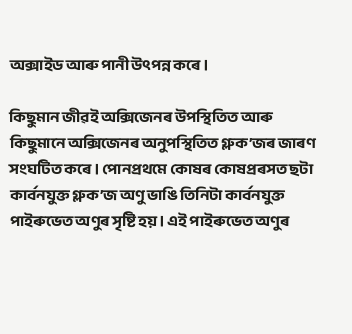অক্সাইড আৰু পানী উৎপন্ন কৰে।

কিছুমান জীৱই অক্সিজেনৰ উপস্থিতিত আৰু কিছুমানে অক্সিজেনৰ অনুপস্থিতিত গ্লুক’জৰ জাৰণ সংঘটিত কৰে। পোনপ্ৰথমে কোষৰ কোষপ্ৰৰসত ছটা কার্বনযুক্ত গ্লুক’জ অণু ভাঙি তিনিটা কার্বনযুক্ত পাইৰুভেত অণুৰ সৃষ্টি হয়। এই পাইৰুভেত অণুৰ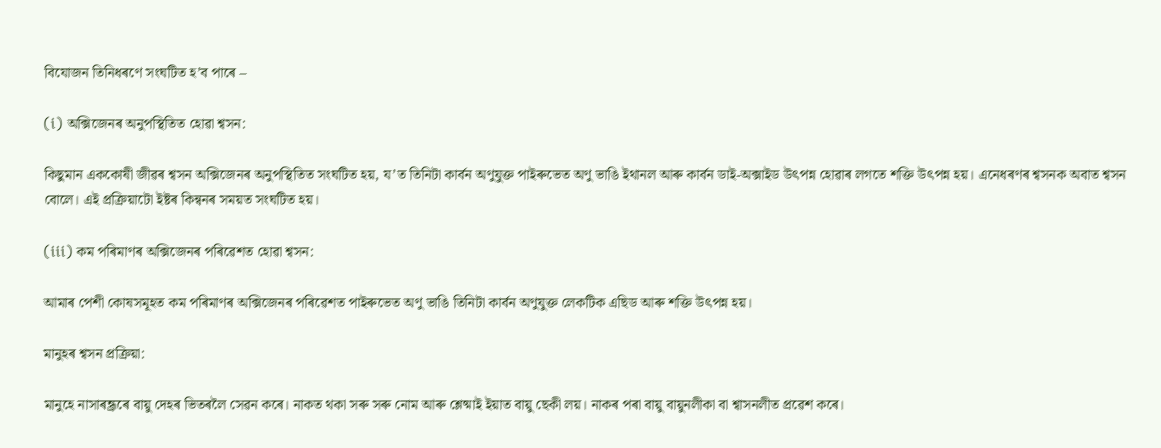বিযোজন তিনিধৰণে সংঘটিত হ’ব পাৰে –

(i) অক্সিজেনৰ অনুপস্থিতিত হোৱা শ্বসন:

কিছুমান এককোষী জীৱৰ শ্বসন অক্সিজেনৰ অনুপস্থিতিত সংঘটিত হয়, য’ত তিনিটা কার্বন অণুযুক্ত পাইৰুভেত অণু ভাঙি ইথানল আৰু কাৰ্বন ডাই-অক্সাইড উৎপন্ন হোৱাৰ লগতে শক্তি উৎপন্ন হয়। এনেধৰণৰ শ্বসনক অবাত শ্বসন বোলে। এই প্রক্রিয়াটো ইষ্টৰ কিন্বনৰ সময়ত সংঘটিত হয়।

(iii) কম পৰিমাণৰ অক্সিজেনৰ পৰিৱেশত হোৱা শ্বসন:

আমাৰ পেশী কোষসমূহত কম পৰিমাণৰ অক্সিজেনৰ পৰিৱেশত পাইৰুভেত অণু ভাঙি তিনিটা কার্বন অণুযুক্ত লেকটিক এছিড আৰু শক্তি উৎপন্ন হয়।

মানুহৰ শ্বসন প্রক্রিয়া:

মানুহে নাসাৰন্ধ্ৰৰে বায়ু দেহৰ ভিতৰলৈ সেৱন কৰে। নাকত থকা সৰু সৰু নোম আৰু শ্লেষ্মাই ইয়াত বায়ু ছেকী লয়। নাকৰ পৰা বায়ু বায়ুনলীকা বা শ্বাসনলীত প্ৰৱেশ কৰে।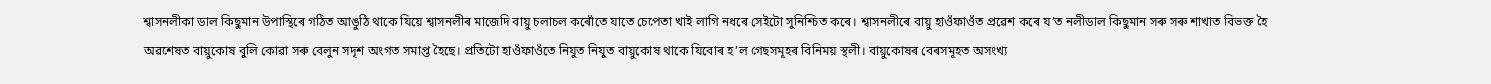শ্বাসনলীকা ডাল কিছুমান উপাস্থিৰে গঠিত আঙুঠি থাকে যিয়ে শ্বাসনলীৰ মাজেদি বায়ু চলাচল কৰোঁতে যাতে চেপেতা খাই লাগি নধৰে সেইটো সুনিশ্চিত কৰে। শ্বাসনলীৰে বায়ু হাওঁফাওঁত প্ৰৱেশ কৰে য’ত নলীডাল কিছুমান সৰু সৰু শাখাত বিভক্ত হৈ অৱশেষত বায়ুকোষ বুলি কোৱা সৰু বেলুন সদৃশ অংগত সমাপ্ত হৈছে। প্রতিটো হাওঁফাওঁতে নিযুত নিযুত বায়ুকোষ থাকে যিবোৰ হ’ল গেছসমূহৰ বিনিময় স্থলী। বায়ুকোষৰ বেৰসমূহত অসংখ্য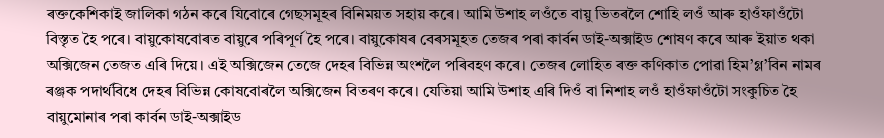ৰক্তকেশিকাই জালিকা গঠন কৰে যিবোৰে গেছসমূহৰ বিনিময়ত সহায় কৰে। আমি উশাহ লওঁতে বায়ু ভিতৰলৈ শোহি লওঁ আৰু হাওঁফাওঁটো বিস্তৃত হৈ পৰে। বায়ুকোষবোৰত বায়ুৰে পৰিপূৰ্ণ হৈ পৰে। বায়ুকোষৰ বেৰসমূহত তেজৰ পৰা কাৰ্বন ডাই-অক্সাইড শোষণ কৰে আৰু ইয়াত থকা অক্সিজেন তেজত এৰি দিয়ে। এই অক্সিজেন তেজে দেহৰ বিভিন্ন অংশলৈ পৰিবহণ কৰে। তেজৰ লোহিত ৰক্ত কণিকাত পোৱা হিম’গ্ল’বিন নামৰ ৰঞ্জক পদাৰ্থবিধে দেহৰ বিভিন্ন কোষবোৰলৈ অক্সিজেন বিতৰণ কৰে। যেতিয়া আমি উশাহ এৰি দিওঁ বা নিশাহ লওঁ হাওঁফাওঁটো সংকুচিত হৈ বায়ুমোনাৰ পৰা কাৰ্বন ডাই-অক্সাইড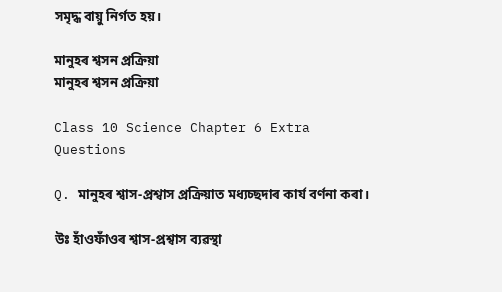সমৃদ্ধ বায়ু নির্গত হয়।

মানুহৰ শ্বসন প্রক্রিয়া
মানুহৰ শ্বসন প্রক্রিয়া

Class 10 Science Chapter 6 Extra Questions

Q. মানুহৰ শ্বাস-প্রশ্বাস প্ৰক্ৰিয়াত মধ্যচ্ছদাৰ কাৰ্য বৰ্ণনা কৰা।

উঃ হাঁওফাঁওৰ শ্বাস-প্রশ্বাস ব্যৱস্থা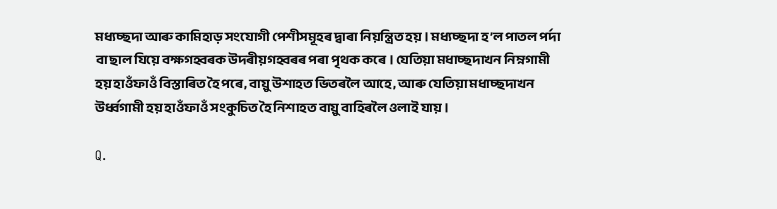মধ্যচ্ছদা আৰু কামিহাড় সংযোগী পেশীসমূহৰ দ্বাৰা নিয়ন্ত্রিত হয়। মধ্যচ্ছদা হ’ল পাতল পর্দা বা ছাল যিয়ে বক্ষগহ্বৰক উদৰীয়গহ্বৰৰ পৰা পৃথক কৰে। যেতিয়া মধাচ্ছদাখন নিম্নগামী হয় হাওঁফাওঁ বিস্তাৰিত হৈ পৰে, বায়ু উশাহত ভিতৰলৈ আহে, আৰু যেতিয়া মধাচ্ছদাখন উর্ধ্বগামী হয় হাওঁফাওঁ সংকুচিত হৈ নিশাহত বায়ু বাহিৰলৈ ওলাই যায়।

Q.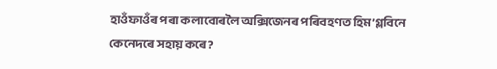হাওঁফাওঁৰ পৰা কলাবোৰলৈ অক্সিজেনৰ পৰিবহণত হিম’গ্লবিনে কেনেদৰে সহায় কৰে?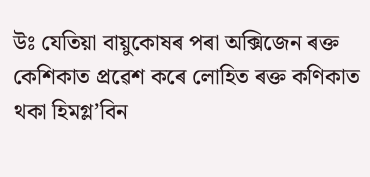উঃ যেতিয়া বায়ুকোষৰ পৰা অক্সিজেন ৰক্ত কেশিকাত প্ৰৱেশ কৰে লোহিত ৰক্ত কণিকাত থকা হিমগ্ল’বিন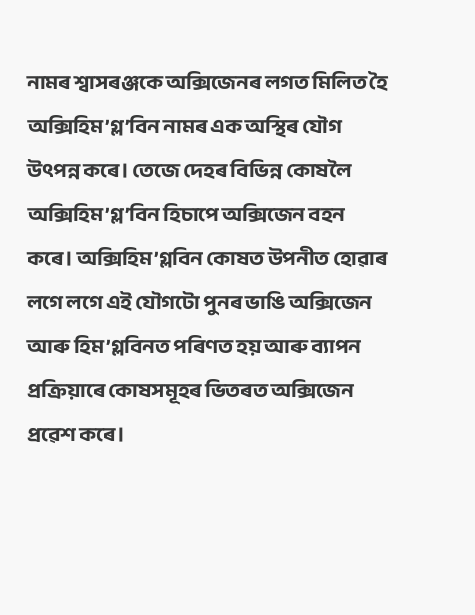নামৰ শ্বাসৰঞ্জকে অক্সিজেনৰ লগত মিলিত হৈ অক্সিহিম’গ্ল’বিন নামৰ এক অস্থিৰ যৌগ উৎপন্ন কৰে। তেজে দেহৰ বিভিন্ন কোষলৈ অক্সিহিম’গ্ল’বিন হিচাপে অক্সিজেন বহন কৰে। অক্সিহিম’গ্লবিন কোষত উপনীত হোৱাৰ লগে লগে এই যৌগটো পুনৰ ভাঙি অক্সিজেন আৰু হিম’গ্লবিনত পৰিণত হয় আৰু ব্যাপন প্ৰক্ৰিয়াৰে কোষসমূহৰ ভিতৰত অক্সিজেন প্ৰৱেশ কৰে।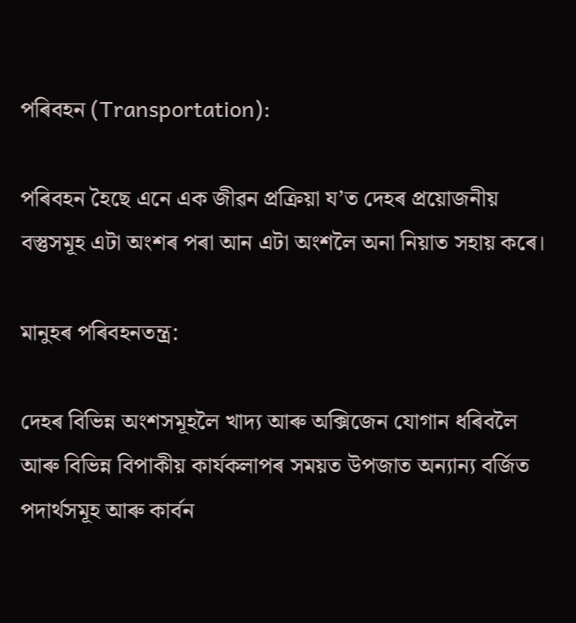পৰিবহন (Transportation):

পৰিবহন হৈছে এনে এক জীৱন প্রক্রিয়া য’ত দেহৰ প্ৰয়োজনীয় বস্তুসমূহ এটা অংশৰ পৰা আন এটা অংশলৈ অনা নিয়াত সহায় কৰে।

মানুহৰ পৰিবহনতন্ত্র:

দেহৰ বিভিন্ন অংশসমূহলৈ খাদ্য আৰু অক্সিজেন যোগান ধৰিবলৈ আৰু বিভিন্ন বিপাকীয় কাৰ্যকলাপৰ সময়ত উপজাত অন্যান্য বর্জিত পদার্থসমূহ আৰু কার্বন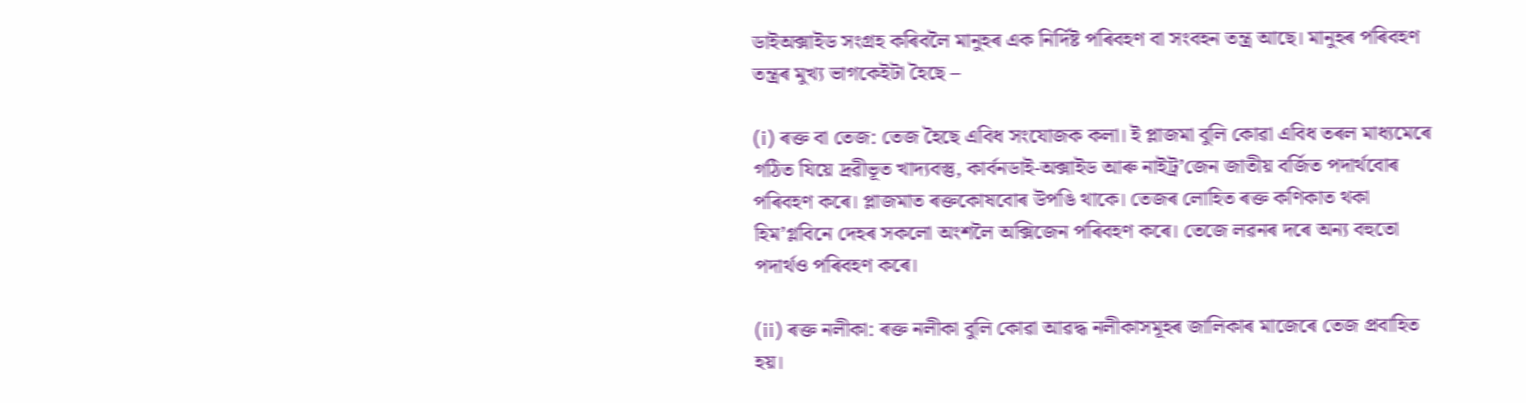ডাইঅক্সাইড সংগ্ৰহ কৰিবলৈ মানুহৰ এক নিৰ্দিষ্ট পৰিবহণ বা সংবহন তন্ত্র আছে। মানুহৰ পৰিবহণ তন্ত্ৰৰ মুখ্য ভাগকেইটা হৈছে –

(i) ৰক্ত বা তেজ: তেজ হৈছে এবিধ সংযোজক কলা। ই প্লাজমা বুলি কোৱা এবিধ তৰল মাধ্যমেৰে গঠিত যিয়ে দ্ৰৱীভূত খাদ্যবস্তু, কার্বনডাই-অক্সাইড আৰু নাইট্ৰ’জেন জাতীয় বর্জিত পদাৰ্থবোৰ পৰিবহণ কৰে। প্লাজমাত ৰক্তকোষবোৰ উপঙি থাকে। তেজৰ লোহিত ৰক্ত কণিকাত থকা হিম’গ্লবিনে দেহৰ সকলো অংশলৈ অক্সিজেন পৰিবহণ কৰে। তেজে লৱনৰ দৰে অন্য বহুতো পদাৰ্থও পৰিবহণ কৰে।

(ii) ৰক্ত নলীকা: ৰক্ত নলীকা বুলি কোৱা আৱদ্ধ নলীকাসমূহৰ জালিকাৰ মাজেৰে তেজ প্রবাহিত হয়।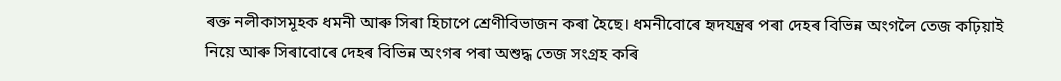ৰক্ত নলীকাসমূহক ধমনী আৰু সিৰা হিচাপে শ্ৰেণীবিভাজন কৰা হৈছে। ধমনীবোৰে হৃদযন্ত্ৰৰ পৰা দেহৰ বিভিন্ন অংগলৈ তেজ কঢ়িয়াই নিয়ে আৰু সিৰাবোৰে দেহৰ বিভিন্ন অংগৰ পৰা অশুদ্ধ তেজ সংগ্ৰহ কৰি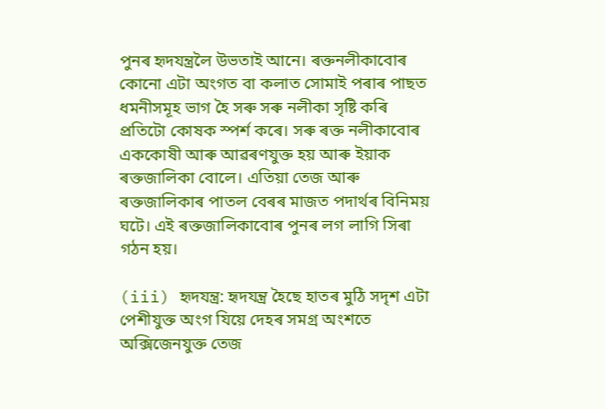পুনৰ হৃদযন্ত্ৰলৈ উভতাই আনে। ৰক্তনলীকাবোৰ কোনো এটা অংগত বা কলাত সোমাই পৰাৰ পাছত ধমনীসমূহ ভাগ হৈ সৰু সৰু নলীকা সৃষ্টি কৰি প্ৰতিটো কোষক স্পর্শ কৰে। সৰু ৰক্ত নলীকাবোৰ এককোষী আৰু আৱৰণযুক্ত হয় আৰু ইয়াক ৰক্তজালিকা বোলে। এতিয়া তেজ আৰু ৰক্তজালিকাৰ পাতল বেৰৰ মাজত পদাৰ্থৰ বিনিময় ঘটে। এই ৰক্তজালিকাবোৰ পুনৰ লগ লাগি সিৰা গঠন হয়।

(iii) হৃদযন্ত্র: হৃদযন্ত্র হৈছে হাতৰ মুঠি সদৃশ এটা পেশীযুক্ত অংগ যিয়ে দেহৰ সমগ্ৰ অংশতে অক্সিজেনযুক্ত তেজ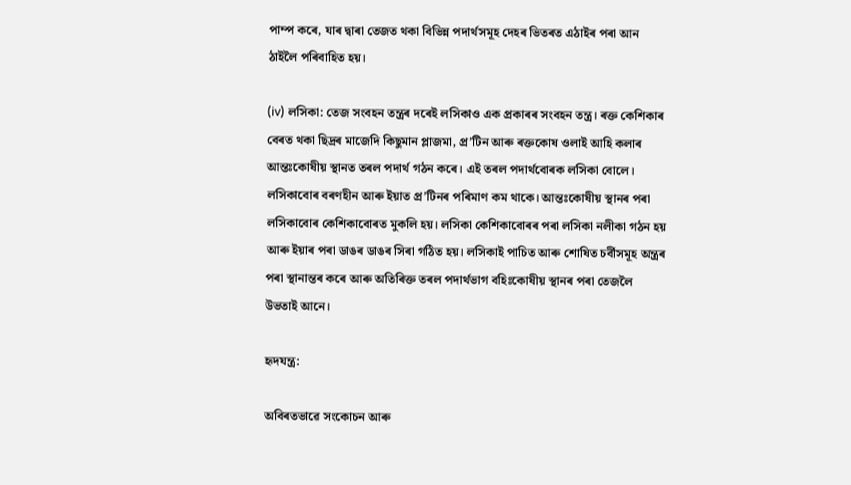পাম্প কৰে, যাৰ দ্বাৰা তেজত থকা বিভিন্ন পদার্থসমূহ দেহৰ ভিতৰত এঠাইৰ পৰা আন ঠাইলৈ পৰিবাহিত হয়।

(iv) লসিকা: তেজ সংবহন তন্ত্ৰৰ দৰেই লসিকাও এক প্ৰকাৰৰ সংবহন তন্ত্ৰ। ৰক্ত কেশিকাৰ বেৰত থকা ছিদ্ৰৰ মাজেদি কিছুমান প্লাজমা, প্ৰ’টিন আৰু ৰক্তকোষ ওলাই আহি কলাৰ আন্তঃকোষীয় স্থানত তৰল পদাৰ্থ গঠন কৰে। এই তৰল পদাৰ্থবোৰক লসিকা বোলে। লসিকাবোৰ বৰণহীন আৰু ইয়াত প্ৰ’টিনৰ পৰিমাণ কম থাকে। আন্তঃকোষীয় স্থানৰ পৰা লসিকাবোৰ কেশিকাবোৰত মুকলি হয়। লসিকা কেশিকাবোৰৰ পৰা লসিকা নলীকা গঠন হয় আৰু ইয়াৰ পৰা ডাঙৰ ডাঙৰ সিৰা গঠিত হয়। লসিকাই পাচিত আৰু শোষিত চৰ্বীসমূহ অন্ত্ৰৰ পৰা স্থানান্তৰ কৰে আৰু অতিৰিক্ত তৰল পদাৰ্থভাগ বহিঃকোষীয় স্থানৰ পৰা তেজলৈ উভতাই আনে।

হৃদযন্ত্ৰ:

অবিৰতভাৱে সংকোচন আৰু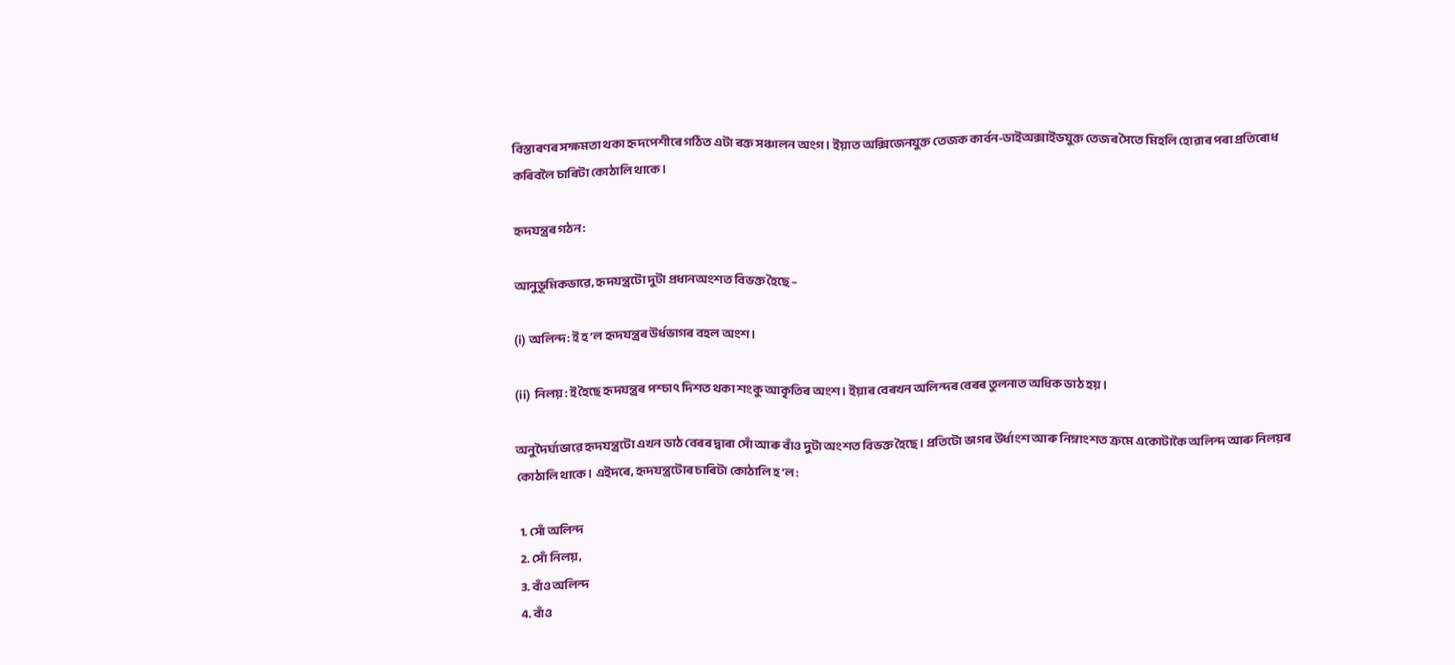বিস্তাৰণৰ সক্ষমতা থকা হৃদপেশীৰে গঠিত এটা ৰক্ত সঞ্চালন অংগ। ইয়াত অক্সিজেনযুক্ত তেজক কার্বন-ডাইঅক্সাইডযুক্ত তেজৰ সৈতে মিহলি হোৱাৰ পৰা প্ৰতিৰোধ কৰিবলৈ চাৰিটা কোঠালি থাকে।

হৃদযন্ত্ৰৰ গঠন:

আনুভূমিকভাৱে, হৃদযন্ত্ৰটো দুটা প্রধানঅংশত বিভক্ত হৈছে –

(i) অলিন্দ: ই হ’ল হৃদযন্ত্ৰৰ উৰ্ধভাগৰ বহল অংশ।

(ii) নিলয়: ই হৈছে হৃদযন্ত্ৰৰ পশ্চাৎ দিশত থকা শংকু আকৃতিৰ অংশ। ইয়াৰ বেৰখন অলিন্দৰ বেৰৰ তুলনাত অধিক ডাঠ হয়।

অনুদৈর্ঘ্যভাৱে হৃদযন্ত্ৰটো এখন ডাঠ বেৰৰ দ্বাৰা সোঁ আৰু বাঁও দুটা অংশত বিভক্ত হৈছে। প্রতিটো ভাগৰ উৰ্ধাংশ আৰু নিম্নাংশত ক্রমে একোটাকৈ অলিন্দ আৰু নিলয়ৰ কোঠালি থাকে। এইদৰে, হৃদযন্ত্ৰটোৰ চাৰিটা কোঠালি হ’ল:

  1. সোঁ অলিন্দ
  2. সোঁ নিলয়,
  3. বাঁও অলিন্দ
  4. বাঁও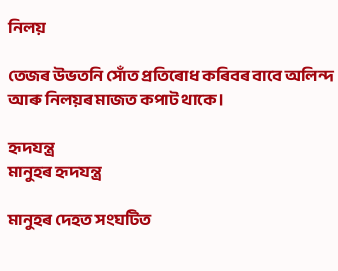নিলয়

তেজৰ উভতনি সোঁত প্ৰতিৰোধ কৰিবৰ বাবে অলিন্দ আৰু নিলয়ৰ মাজত কপাট থাকে।

হৃদযন্ত্ৰ
মানুহৰ হৃদযন্ত্ৰ

মানুহৰ দেহত সংঘটিত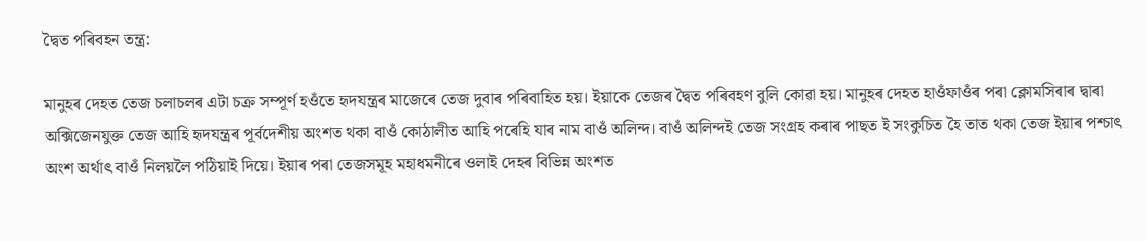দ্বৈত পৰিবহন তন্ত্র:

মানুহৰ দেহত তেজ চলাচলৰ এটা চক্ৰ সম্পূর্ণ হওঁতে হৃদযন্ত্ৰৰ মাজেৰে তেজ দুবাৰ পৰিবাহিত হয়। ইয়াকে তেজৰ দ্বৈত পৰিবহণ বুলি কোৱা হয়। মানুহৰ দেহত হাওঁফাওঁৰ পৰা ক্লোমসিৰাৰ দ্বাৰা অক্সিজেনযুক্ত তেজ আহি হৃদযন্ত্ৰৰ পূৰ্বদেশীয় অংশত থকা বাওঁ কোঠালীত আহি পৰেহি যাৰ নাম বাওঁ অলিন্দ। বাওঁ অলিন্দই তেজ সংগ্রহ কৰাৰ পাছত ই সংকুচিত হৈ তাত থকা তেজ ইয়াৰ পশ্চাৎ অংশ অর্থাৎ বাওঁ নিলয়লৈ পঠিয়াই দিয়ে। ইয়াৰ পৰা তেজসমূহ মহাধমনীৰে ওলাই দেহৰ বিভিন্ন অংশত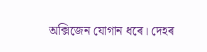অক্সিজেন যোগান ধৰে। দেহৰ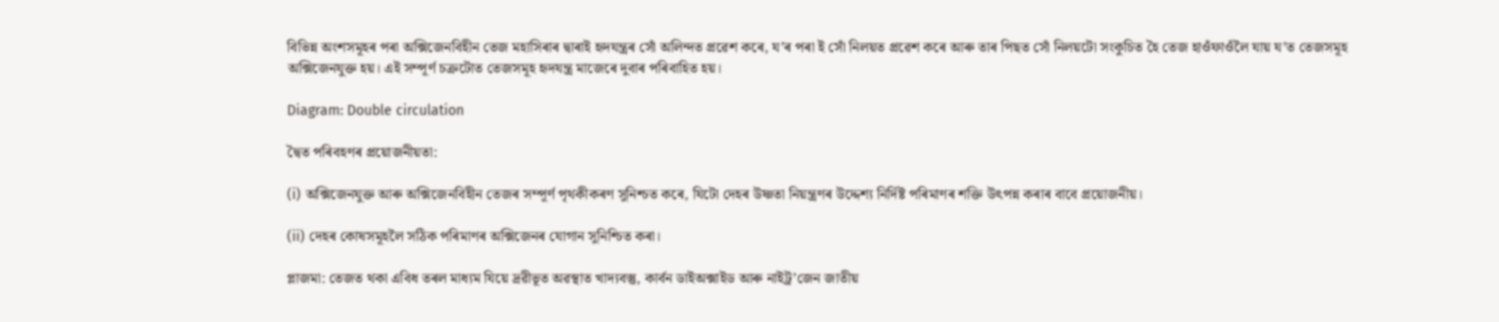বিভিন্ন অংশসমূহৰ পৰা অক্সিজেনবিহীন তেজ মহাসিৰাৰ দ্বাৰাই হৃদযন্ত্ৰৰ সোঁ অলিন্দত প্ৰৱেশ কৰে, য’ৰ পৰা ই সোঁ নিলয়ত প্ৰৱেশ কৰে আৰু তাৰ পিছত সোঁ নিলয়টো সংকুচিত হৈ তেজ হাওঁফাওঁলৈ যায় য’ত তেজসমূহ অক্সিজেনযুক্ত হয়। এই সম্পূর্ণ চক্রটোত তেজসমূহ হৃদযন্ত্ৰ মাজেৰে দুবাৰ পৰিবাহিত হয়।

Diagram: Double circulation

দ্বৈত পৰিবহণৰ প্ৰয়োজনীয়তা:

(i) অক্সিজেনযুক্ত আৰু অক্সিজেনবিহীন তেজৰ সম্পূৰ্ণ পৃথকীকৰণ সুনিশ্চত কৰে, যিটো দেহৰ উষ্ণতা নিয়ন্ত্ৰণৰ উদ্দেশ্য নিৰ্দিষ্ট পৰিমাণৰ শক্তি উৎপন্ন কৰাৰ বাবে প্রয়োজনীয়।

(ii) দেহৰ কোষসমূহলৈ সঠিক পৰিমাণৰ অক্সিজেনৰ যোগান সুনিশ্চিত কৰা।

প্লাজমা: তেজত থকা এবিধ তৰল মাধ্যম যিয়ে দ্ৰৱীভূত অৱস্থাত খাদ্যবস্তু, কার্বন ডাইঅক্সাইড আৰু নাইট্র’জেন জাতীয়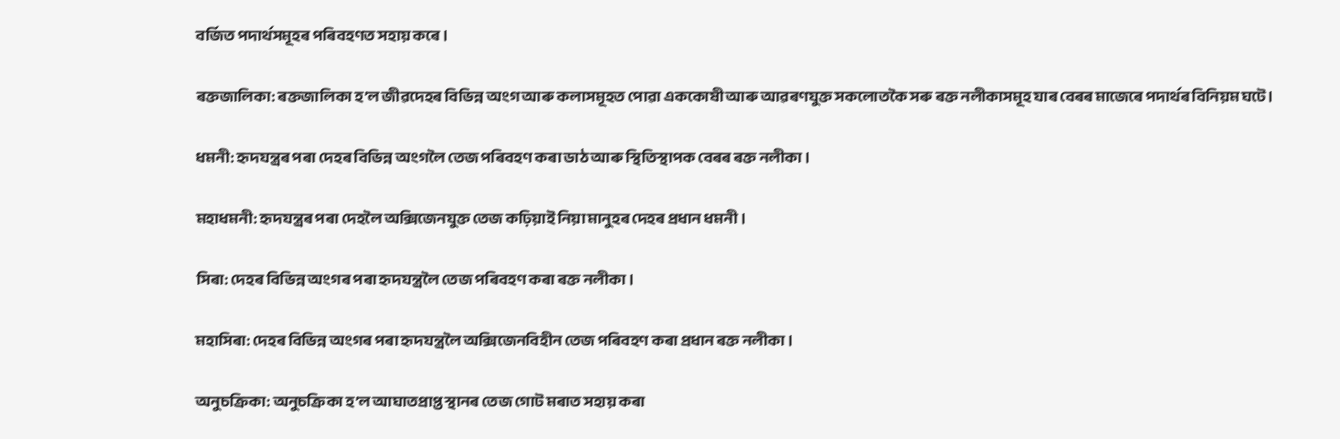বৰ্জিত পদাৰ্থসমূহৰ পৰিবহণত সহায় কৰে।

ৰক্তজালিকা: ৰক্তজালিকা হ’ল জীৱদেহৰ বিভিন্ন অংগ আৰু কলাসমূহত পোৱা এককোষী আৰু আৱৰণযুক্ত সকলোতকৈ সৰু ৰক্ত নলীকাসমূহ যাৰ বেৰৰ মাজেৰে পদাৰ্থৰ বিনিয়ম ঘটে।

ধমনী: হৃদযন্ত্ৰৰ পৰা দেহৰ বিভিন্ন অংগলৈ তেজ পৰিবহণ কৰা ডাঠ আৰু স্থিতিস্থাপক বেৰৰ ৰক্ত নলীকা।

মহাধমনী: হৃদযন্ত্ৰৰ পৰা দেহলৈ অক্সিজেনযুক্ত তেজ কঢ়িয়াই নিয়া মানুহৰ দেহৰ প্ৰধান ধমনী।

সিৰা: দেহৰ বিভিন্ন অংগৰ পৰা হৃদযন্ত্রলৈ তেজ পৰিবহণ কৰা ৰক্ত নলীকা।

মহাসিৰা: দেহৰ বিভিন্ন অংগৰ পৰা হৃদযন্ত্ৰলৈ অক্সিজেনবিহীন তেজ পৰিবহণ কৰা প্ৰধান ৰক্ত নলীকা।

অনুচক্রিকা: অনুচক্রিকা হ’ল আঘাতপ্রাপ্ত স্থানৰ তেজ গোট মৰাত সহায় কৰা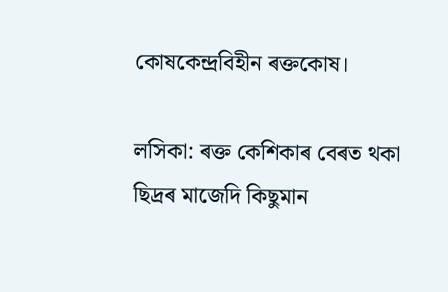কোষকেন্দ্রবিহীন ৰক্তকোষ।

লসিকা: ৰক্ত কেশিকাৰ বেৰত থকা ছিদ্ৰৰ মাজেদি কিছুমান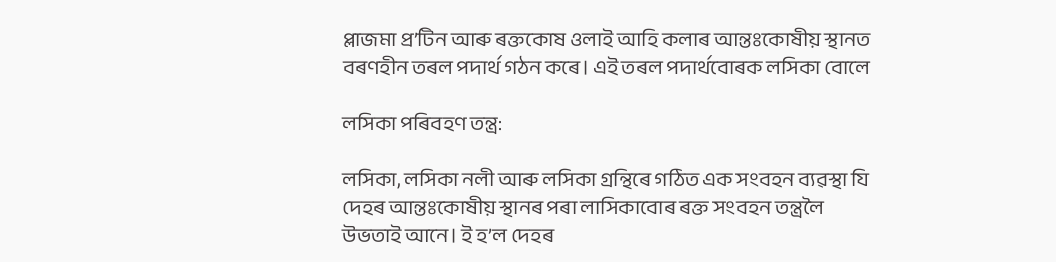প্লাজমা প্র’টিন আৰু ৰক্তকোষ ওলাই আহি কলাৰ আন্তঃকোষীয় স্থানত বৰণহীন তৰল পদাৰ্থ গঠন কৰে। এই তৰল পদাৰ্থবোৰক লসিকা বোলে

লসিকা পৰিবহণ তন্ত্র:

লসিকা, লসিকা নলী আৰু লসিকা গ্রন্থিৰে গঠিত এক সংবহন ব্যৱস্থা যি দেহৰ আন্তঃকোষীয় স্থানৰ পৰা লাসিকাবোৰ ৰক্ত সংবহন তন্ত্রলৈ উভতাই আনে। ই হ’ল দেহৰ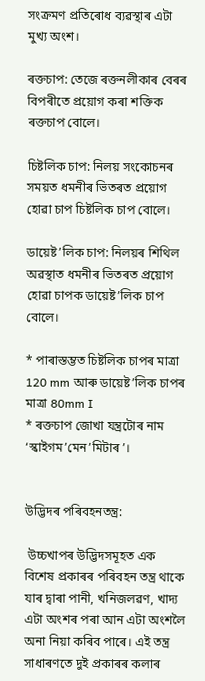সংক্ৰমণ প্ৰতিৰোধ ব্যৱস্থাৰ এটা মুখ্য অংশ।

ৰক্তচাপ: তেজে ৰক্তনলীকাৰ বেৰৰ বিপৰীতে প্ৰয়োগ কৰা শক্তিক ৰক্তচাপ বোলে।

চিষ্টলিক চাপ: নিলয় সংকোচনৰ সময়ত ধমনীৰ ভিতৰত প্ৰয়োগ হোৱা চাপ চিষ্টলিক চাপ বোলে।

ডায়েষ্ট’লিক চাপ: নিলয়ৰ শিথিল অৱস্থাত ধমনীৰ ভিতৰত প্ৰয়োগ হোৱা চাপক ডায়েষ্ট’লিক চাপ বোলে।

* পাৰাস্তম্ভত চিষ্টলিক চাপৰ মাত্ৰা 120 mm আৰু ডায়েষ্ট’লিক চাপৰ মাত্রা 80mm I
* ৰক্তচাপ জোখা যন্ত্ৰটোৰ নাম ‘স্কাইগম’মেন’মিটাৰ’।


উদ্ভিদৰ পৰিবহনতন্ত্র:

 উচ্চখাপৰ উদ্ভিদসমূহত এক বিশেষ প্ৰকাৰৰ পৰিবহন তন্ত্ৰ থাকে যাৰ দ্বাৰা পানী, খনিজলৱণ, খাদ্য এটা অংশৰ পৰা আন এটা অংশলৈ অনা নিয়া কৰিব পাৰে। এই তন্ত্ৰ সাধাৰণতে দুই প্ৰকাৰৰ কলাৰ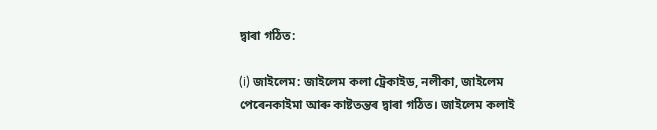দ্বাৰা গঠিত:

(i) জাইলেম: জাইলেম কলা ট্রেকাইড, নলীকা, জাইলেম পেৰেনকাইমা আৰু কাষ্টতন্তৰ দ্বাৰা গঠিত। জাইলেম কলাই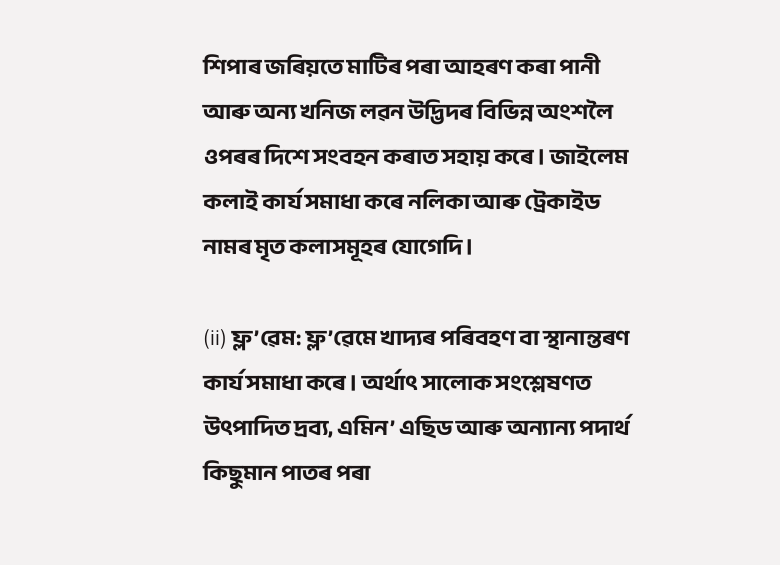শিপাৰ জৰিয়তে মাটিৰ পৰা আহৰণ কৰা পানী আৰু অন্য খনিজ লৱন উদ্ভিদৰ বিভিন্ন অংশলৈ ওপৰৰ দিশে সংবহন কৰাত সহায় কৰে। জাইলেম কলাই কাৰ্য সমাধা কৰে নলিকা আৰু ট্ৰেকাইড নামৰ মৃত কলাসমূহৰ যোগেদি।

(ii) ফ্ল’ৱেম: ফ্ল’ৱেমে খাদ্যৰ পৰিবহণ বা স্থানান্তৰণ কাৰ্য সমাধা কৰে। অৰ্থাৎ সালোক সংশ্লেষণত উৎপাদিত দ্রব্য, এমিন’ এছিড আৰু অন্যান্য পদার্থ কিছুমান পাতৰ পৰা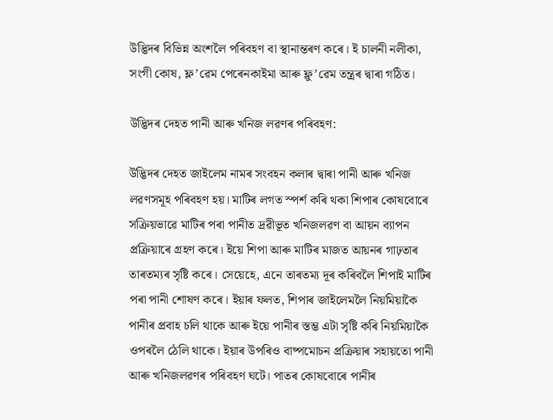উদ্ভিদৰ বিভিন্ন অংশলৈ পৰিবহণ বা স্থানান্তৰণ কৰে। ই চালনী নলীকা, সংগী কোষ, ফ্ল’ৱেম পেৰেনকাইমা আৰু ফ্লু’ৱেম তন্ত্ৰৰ দ্বাৰা গঠিত।

উদ্ভিদৰ দেহত পানী আৰু খনিজ লৱণৰ পৰিবহণ:

উদ্ভিদৰ দেহত জাইলেম নামৰ সংবহন কলাৰ দ্বাৰা পানী আৰু খনিজ লৱণসমূহ পৰিবহণ হয়। মাটিৰ লগত স্পৰ্শ কৰি থকা শিপাৰ কোষবোৰে সক্রিয়ভাৱে মাটিৰ পৰা পানীত দ্ৰৱীভূত খনিজলৱণ বা আয়ন ব্যাপন প্ৰক্ৰিয়াৰে গ্ৰহণ কৰে। ইয়ে শিপা আৰু মাটিৰ মাজত আয়নৰ গাঢ়তাৰ তাৰতম্যৰ সৃষ্টি কৰে। সেয়েহে, এনে তাৰতম্য দূৰ কৰিবলৈ শিপাই মাটিৰ পৰা পানী শোষণ কৰে। ইয়াৰ ফলত, শিপাৰ জাইলেমলৈ নিয়মিয়াকৈ পানীৰ প্ৰবাহ চলি থাকে আৰু ইয়ে পানীৰ স্তম্ভ এটা সৃষ্টি কৰি নিয়মিয়াকৈ ওপৰলৈ ঠেলি থাকে। ইয়াৰ উপৰিও বাষ্পমোচন প্ৰক্ৰিয়াৰ সহায়তো পানী আৰু খনিজলৱণৰ পৰিবহণ ঘটে। পাতৰ কোষবোৰে পানীৰ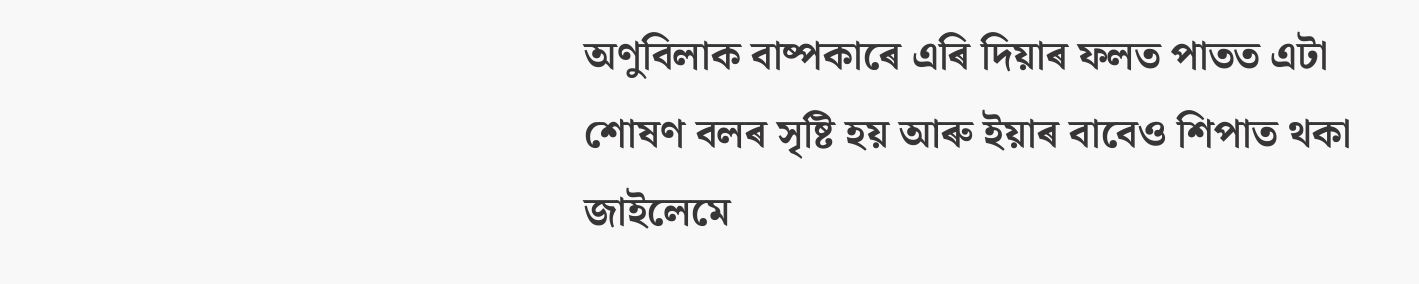অণুবিলাক বাষ্পকাৰে এৰি দিয়াৰ ফলত পাতত এটা শোষণ বলৰ সৃষ্টি হয় আৰু ইয়াৰ বাবেও শিপাত থকা জাইলেমে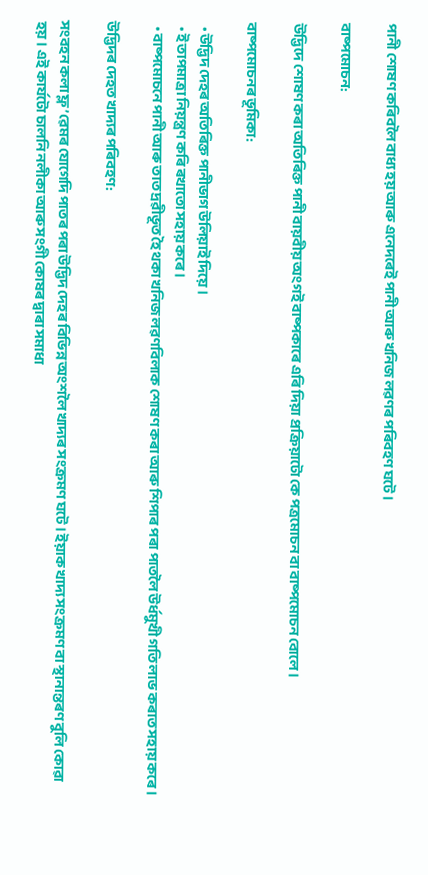পানী শোষণ কৰিবলৈ বাধ্য হয় আৰু এনেদৰেই পানী আৰু খনিজ লৱণৰ পৰিবহণ ঘটে।

বাষ্পমোচন:

উদ্ভিদে শোষণ কৰা অতিৰিক্ত পানী বায়বীয় অংগই বাষ্পকাৰে এৰি দিয়া প্ৰক্ৰিয়াটো কে পত্রমোচন বা বাষ্পমোচন বোলে।

বাষ্পমোচনৰ ভূমিকা:

  • উদ্ভিদ দেহৰ অতিৰিক্ত পানীভাগ উলিয়াই দিয়ে।
  • ই তাপমাত্রা নিয়ন্ত্ৰণ কৰি ৰখাতো সহায় কৰে।
  • বাষ্পমোচনে পানী আৰু তাত দ্ৰৱীভূত হৈ থকা খনিজ লৱণবিলাক শোষণ কৰা আৰু শিপাৰ পৰা পাতলৈ উর্ধমুখী গতি লাভ কৰাত সহায় কৰে।

উদ্ভিদৰ দেহত খাদ্যৰ পৰিবহণ:

সংবহন কলা ফ্ল’ৱেমৰ যোগেদি পাতৰ পৰা উদ্ভিদ দেহৰ বিভিন্ন অংশলৈ খাদ্যৰ সংক্ৰমণ ঘটে। ইয়াক খাদ্য সংক্রমণ বা স্থানান্তৰণ বুলি কোৱা হয়। এই কার্যটো চালনি নলীকা আৰু সংগী কোষৰ দ্বাৰা সমাধা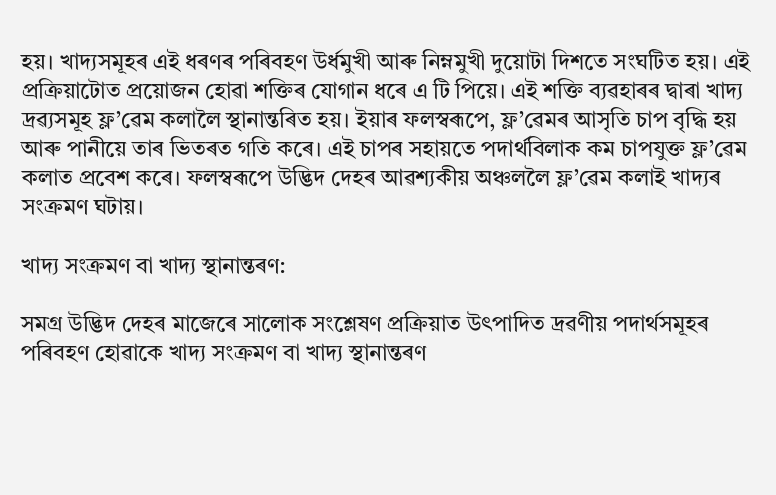হয়। খাদ্যসমূহৰ এই ধৰণৰ পৰিবহণ উর্ধমুখী আৰু নিম্নমুখী দুয়োটা দিশতে সংঘটিত হয়। এই প্রক্রিয়াটোত প্রয়োজন হোৱা শক্তিৰ যোগান ধৰে এ টি পিয়ে। এই শক্তি ব্যৱহাৰৰ দ্বাৰা খাদ্য দ্ৰৱ্যসমূহ ফ্ল’ৱেম কলালৈ স্থানান্তৰিত হয়। ইয়াৰ ফলস্বৰূপে, ফ্ল’ৱেমৰ আসৃতি চাপ বৃদ্ধি হয় আৰু পানীয়ে তাৰ ভিতৰত গতি কৰে। এই চাপৰ সহায়তে পদার্থবিলাক কম চাপযুক্ত ফ্ল’ৱেম কলাত প্রবেশ কৰে। ফলস্বৰূপে উদ্ভিদ দেহৰ আৱশ্যকীয় অঞ্চললৈ ফ্ল’ৱেম কলাই খাদ্যৰ সংক্ৰমণ ঘটায়।

খাদ্য সংক্রমণ বা খাদ্য স্থানান্তৰণ:

সমগ্ৰ উদ্ভিদ দেহৰ মাজেৰে সালোক সংশ্লেষণ প্রক্রিয়াত উৎপাদিত দ্ৰৱণীয় পদাৰ্থসমূহৰ পৰিবহণ হোৱাকে খাদ্য সংক্রমণ বা খাদ্য স্থানান্তৰণ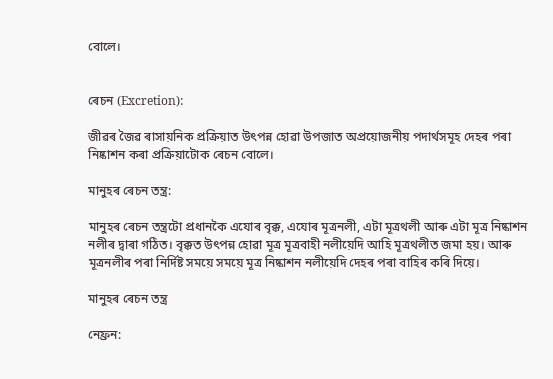বোলে।


ৰেচন (Excretion):

জীৱৰ জৈৱ ৰাসায়নিক প্ৰক্ৰিয়াত উৎপন্ন হোৱা উপজাত অপ্ৰয়োজনীয় পদাৰ্থসমূহ দেহৰ পৰা নিষ্কাশন কৰা প্ৰক্ৰিয়াটোক ৰেচন বোলে।

মানুহৰ ৰেচন তন্ত্ৰ:

মানুহৰ ৰেচন তন্ত্ৰটো প্ৰধানকৈ এযোৰ বৃক্ক, এযোৰ মূত্ৰনলী, এটা মূত্ৰথলী আৰু এটা মূত্ৰ নিষ্কাশন নলীৰ দ্বাৰা গঠিত। বৃক্কত উৎপন্ন হোৱা মূত্ৰ মূত্ৰবাহী নলীয়েদি আহি মূত্ৰথলীত জমা হয়। আৰু মূত্ৰনলীৰ পৰা নিৰ্দিষ্ট সময়ে সময়ে মূত্ৰ নিষ্কাশন নলীয়েদি দেহৰ পৰা বাহিৰ কৰি দিয়ে।

মানুহৰ ৰেচন তন্ত্ৰ

নেফ্ৰন: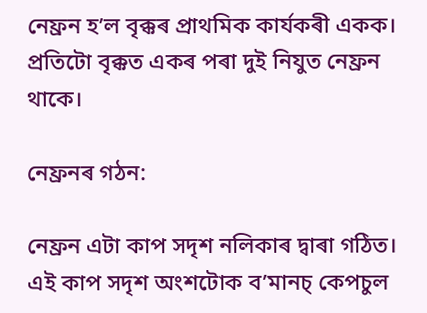নেফ্ৰন হ’ল বৃক্কৰ প্ৰাথমিক কাৰ্যকৰী একক। প্ৰতিটো বৃক্কত একৰ পৰা দুই নিযুত নেফ্ৰন থাকে।

নেফ্ৰনৰ গঠন:

নেফ্ৰন এটা কাপ সদৃশ নলিকাৰ দ্বাৰা গঠিত। এই কাপ সদৃশ অংশটোক ব’মানচ্ কেপচুল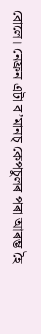বোলে। নেফ্ৰন এটা ব’মানচ্ কেপচুলৰ পৰা আৰম্ভ হৈ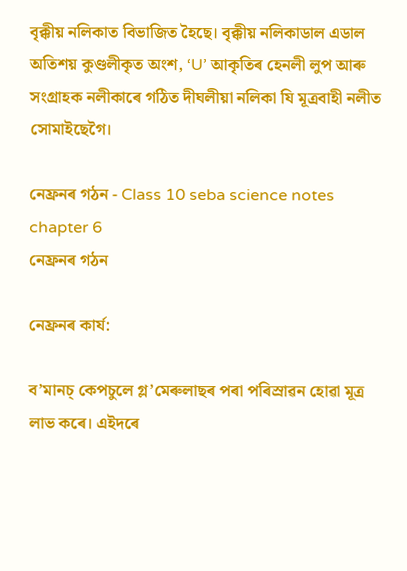বৃক্কীয় নলিকাত বিভাজিত হৈছে। বৃক্কীয় নলিকাডাল এডাল অতিশয় কুণ্ডলীকৃত অংশ, ‘U’ আকৃতিৰ হেনলী লুপ আৰু সংগ্ৰাহক নলীকাৰে গঠিত দীঘলীয়া নলিকা যি মূত্ৰবাহী নলীত সোমাইছেগৈ।

নেফ্ৰনৰ গঠন - Class 10 seba science notes chapter 6
নেফ্ৰনৰ গঠন

নেফ্ৰনৰ কাৰ্য:

ব’মানচ্ কেপচুলে গ্ল’মেৰুলাছৰ পৰা পৰিস্ৰাৱন হোৱা মূত্ৰ লাভ কৰে। এইদৰে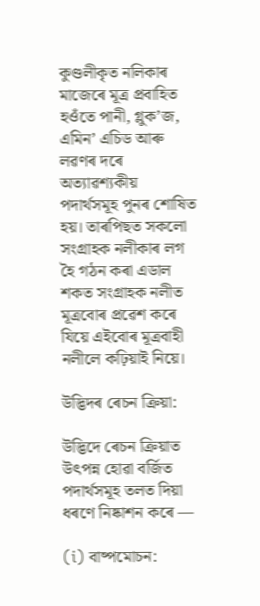কুণ্ডলীকৃত নলিকাৰ মাজেৰে মূত্ৰ প্ৰবাহিত হওঁতে পানী, গ্লুক’জ, এমিন’ এচিড আৰু লৱণৰ দৰে অত্যাৱশ্যকীয় পদাৰ্থসমূহ পুনৰ শোষিত হয়। তাৰপিছত সকলো সংগ্ৰাহক নলীকাৰ লগ হৈ গঠন কৰা এডাল শকত সংগ্ৰাহক নলীত মূত্ৰবোৰ প্ৰৱেশ কৰে যিয়ে এইবোৰ মূত্ৰবাহী নলীলে কঢ়িয়াই নিয়ে।

উদ্ভিদৰ ৰেচন ক্ৰিয়া:

উদ্ভিদে ৰেচন ক্ৰিয়াত উৎপন্ন হোৱা বৰ্জিত পদাৰ্থসমূহ তলত দিয়া ধৰণে নিষ্কাশন কৰে —

(i) বাষ্পমোচন: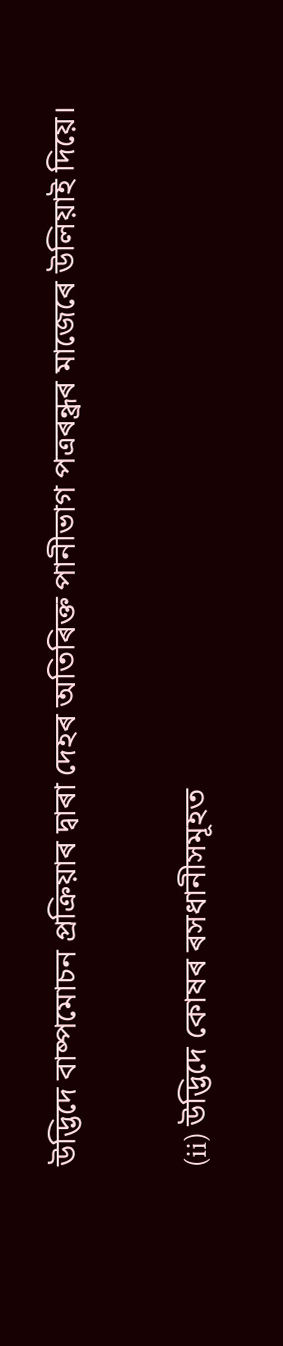উদ্ভিদে বাষ্পমোচন প্ৰক্ৰিয়াৰ দ্বাৰা দেহৰ অতিৰিক্ত পানীভাগ পত্ৰৰন্ধ্ৰৰ মাজেৰে উলিয়াই দিয়ে।

(ii) উদ্ভিদে কোষৰ ৰসধানীসমূহত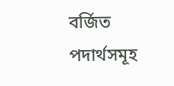বৰ্জিত পদাৰ্থসমূহ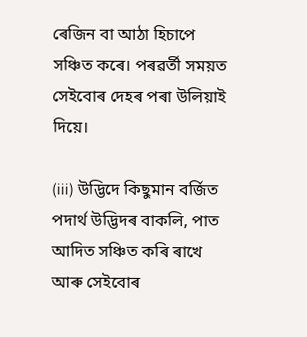ৰেজিন বা আঠা হিচাপে সঞ্চিত কৰে। পৰৱৰ্তী সময়ত সেইবোৰ দেহৰ পৰা উলিয়াই দিয়ে।

(iii) উদ্ভিদে কিছুমান বৰ্জিত পদাৰ্থ উদ্ভিদৰ বাকলি, পাত আদিত সঞ্চিত কৰি ৰাখে আৰু সেইবোৰ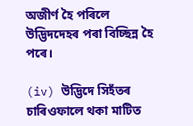অজীৰ্ণ হৈ পৰিলে উদ্ভিদদেহৰ পৰা বিচ্ছিন্ন হৈ পৰে।

(iv) উদ্ভিদে সিহঁতৰ চাৰিওফালে থকা মাটিত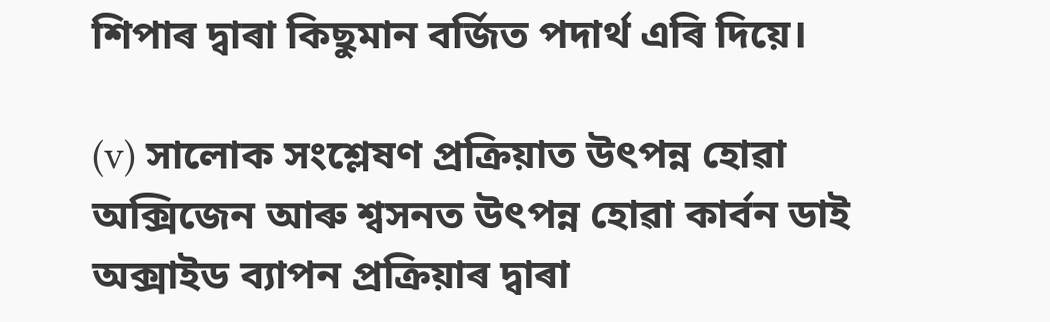শিপাৰ দ্বাৰা কিছুমান বৰ্জিত পদাৰ্থ এৰি দিয়ে।

(v) সালোক সংশ্লেষণ প্ৰক্ৰিয়াত উৎপন্ন হোৱা অক্সিজেন আৰু শ্বসনত উৎপন্ন হোৱা কাৰ্বন ডাই অক্সাইড ব্যাপন প্ৰক্ৰিয়াৰ দ্বাৰা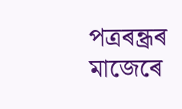পত্ৰৰন্ধ্ৰৰ মাজেৰে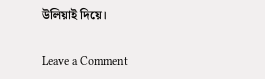উলিয়াই দিয়ে।

Leave a Comment